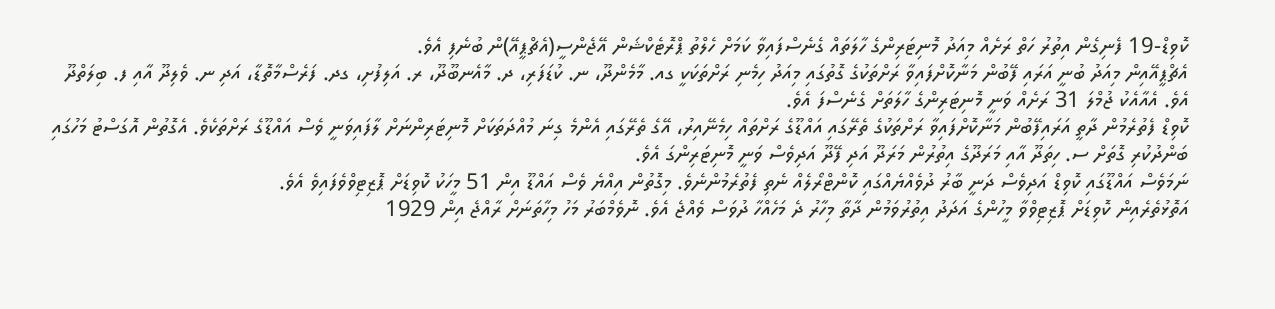ކޮވިޑް-19 ފެނިގެން އިތުރު ހަތް ރަށެއް މިއަދު މޮނިޓަރިންގެ ހާލަތައް ގެނެސްފައިވާ ކަމަށް ހެލްތު ޕްރޮޓެކްޝަން އޭޖެންސީ(އެޗްޕީއޭ)ން ބުނެފި އެވެ.
އެޗްޕީއޭއިން މިއަދު ބުނީ އަރައި ފޭބުން މަނާކޮށްފައިވާ ރަށްތަކުގެ ގޮތުގައި މިއަދު ހިމެނި ރަށްތަކަކީ ގއ. މާމެންދޫ، ނ. ކުޑަފަރި، ދ. މާއެނބޫދޫ، ރ. އަލިފުށި، ގދ. ފަރެސްމާތޮޑާ، އަދި ނ. ވެލިދޫ އާއި ފ. ބިލަތްދޫ އެވެ. އެއާއެކު ޖުމްލަ 31 ރަށެއް ވަނީ މޮނިޓަރިންގެ ހާލަތަށް ގެނެސްފަ އެވެ.
ކޮވިޑް ފެތުރެމުން ދާތީ އަރައިފޭބުން މަނާކޮށްފައިވާ ރަށްތަކުގެ ތެރޭގައި އައްޑޫގެ ރަށްތައް ހިމެނޭއިރު، އޭގެ ތެރޭގައި އެންމެ ގިނަ މުއްދަތަކަށް މޮނިޓަރިންނަށް ލާފައިވަނީ ވެސް އައްޑޫގެ ރަށްތަކެވެ. އެގޮތުން އޮގަސްޓު މަހުގައި ބަންދުކުރި ގޮތަށް ސ. ހިތަދޫ އާއި މަރަދޫގެ އިތުރުން މަރަދޫ އަދި ފޭދޫ އަދިވެސް ވަނީ މޮނިޓަރިންގަ އެވެ.
ނަމަވެސް އައްޑޫގައި ކޮވިޑް އަދިވެސް ދަނީ ބާރު ދުވެއްޔެއްގައި ކޮންޓްރޯލެއް ނެތި ފެތުރެމުންނެވެ. މިގޮތުން އިއްޔެ ވެސް އައްޑޫ އިން 51 މީހަކު ކޮވިޑަށް ޕޮޒިޓިވްވެފައިވެ އެވެ.
އަތޮޅުތެރެއިން ކޮވިޑަށް ޕޮޒިޓިވްވާ މީހުންގެ އަދަދު އިތުރުވަމުން ދާތާ މިހާރު ދެ މަހެއްހާ ދުވަސް ވެއްޖެ އެވެ. ނޮވެމްބަރު މަހު މިހާތަނަށް ރާއްޖެ އިން 1929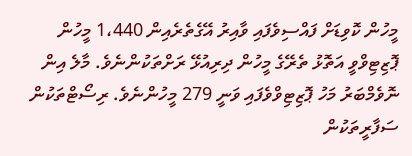މީހުން ކޮވިޑަށް ފައްސިވެފައި ވާއިރު އޭގެތެރެއިން 1،440 މީހުން ޕޮޒިޓިވްވީ އަތޮޅު ތެރޭގެ މީހުން ދިރިއުޅޭ ރަށްތަކުންނެވެ. މާލެ އިން ނޮވެމްބަރު މަހު ޕޮޒިޓިވްވެފައި ވަނީ 279 މީހުންނެވެ. ރިސޯޓްތަކުން ސަފާރީތަކުން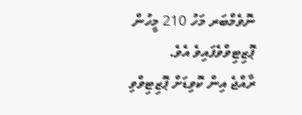ނޮވެމްބަރ މަހު 210 މީހުން ޕޮޒިޓިވްވެފައިވެ އެވެ.
ރާއްޖެ އިން ކޮވިޑަށް ޕޮޒިޓިވްވި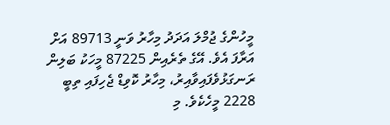މީހުންގެ ޖުމްލަ އަދަދު މިހާރު ވަނީ 89713 އަށް އަރާފަ އެވެ. އޭގެ ތެރެއިން 87225 މީހަކު ބަލިން ރަނގަޅުވެފައިވާއިރު، މިހާރު ކޮވިޑް ޖެހިފައި ތިބީ 2228 މީހެކެވެ. މި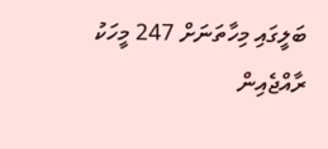ބަލީގައި މިހާތަނަށް 247 މީހަކު ރާއްޖެއިން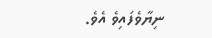ނިޔާވެފައިވެ އެވެ.